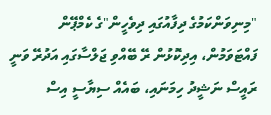"މިނިވަންކަމުގެ ދިފާއުގައި ދިވެހީން"ގެ ކެމްޕޭން ފައްޓަވަމުން، އިދިކޮޅުން ރޭ ބޭއްވި ޖަލްސާގައި އަދުރޭ ވަނީ ރައީސް ނަޝީދު ހިމަނައި، ބައެއް ސިޔާސީ އިސް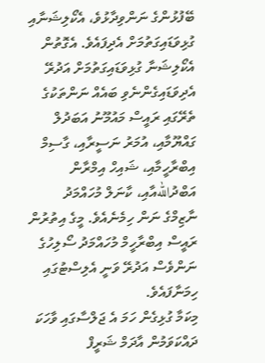ބޭފުޅުންގެ ނަންވިދާޅުވެ، އެކޯލިޝަނާއި ގުޅިވަޑައިގަތުމަށް އެދިފައެވެ. އެގޮތުން އެކޯލިޝަނާ ގުޅިވަޑައިގަތުމަށް އަދުރޭ އެދިވަޑައިގެންނެވި ބައެއް ނަންތަކުގެ ތެރޭގައި ރައީސް މައުމޫނު އަބަދުލް ގައްޔޫމާއި، އުމަރު ނަސީރާއި، ގާސިމް އިބްރާހީމާއި، ޝައިހް އިމްރާން އަބްދުاللهއާއި، ކާނަލް މުހައްމަދު ނާޒިމްގެ ނަން ހިމެނެއެވެ. މީގެ އިތުރުން ރައީސް އިބްރާހީމް މުހައްމަދު ސޯލިހުގެ ނަންވެސް އަދުރޭ ވަނީ އެލިސްޓުގައި ހިމަނާފައެވެ.
މިކަމާ ގުޅިގެން ހަމަ އެ ޖަލްސާގައި ވާހަކަ ދައްކަވަމުން އާދަމް ޝަރީފް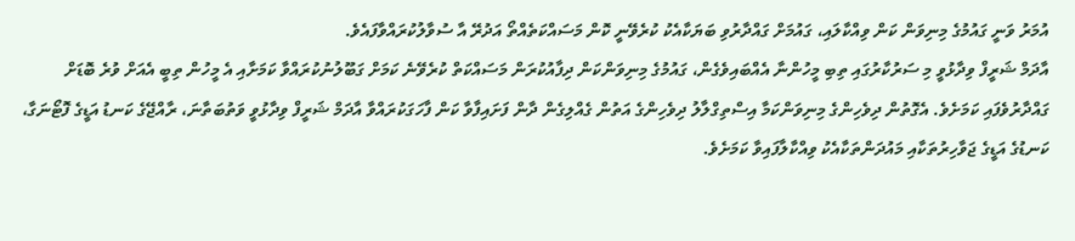އުމަރު ވަނީ ގައުމުގެ މިނިވަން ކަން ވިއްކާލައި، ގައުމަށް ގައްދާރުވި ބަޔަކާއެކު ކުރެވޭނީ ކޮން މަސައްކަތެއްތޯ އަދުރޭ އާ ސުވާލުކުރައްވާފައެވެ.
އާދަމް ޝަރީފް ވިދާޅުވީ މި ސަރުކާރުގައި ތިބި މީހުންނާ އެއްބައިވެގެން، ގައުމުގެ މިނިވަންކަން ދިފާއުކުރަން މަސައްކަތް ކުރެވޭނެ ކަމަށް ގަބޫލުނުކުރައްވާ ކަމަށާއި އެ މީހުން ތިބީ އެއަށް ވުރެ ބޮޑަށް ގައްދާރުވެފައި ކަމަށެވެ. އެގޮތުން ދިވެހިންގެ މިނިވަންކަމާ އިސްތިގްލާލު ދިވެހިންގެ އަތުން ގެއްލިގެން ދާން ފަށައިފާވާ ކަން ފާހަގަކުރައްވާ އާދަމް ޝަރީފް ވިދާޅުވީ ވަތުބަތާނަ، ރާއްޖޭގެ ކަނޑު އަޑީގެ ފޮޓޯނަގާ، ކަނޑުގެ އަޑީގެ ޖަވާހިރުތަކާއި މައުދަންތަކާއެކު ވިއްކާލާފައިވާ ކަމަށެވެ.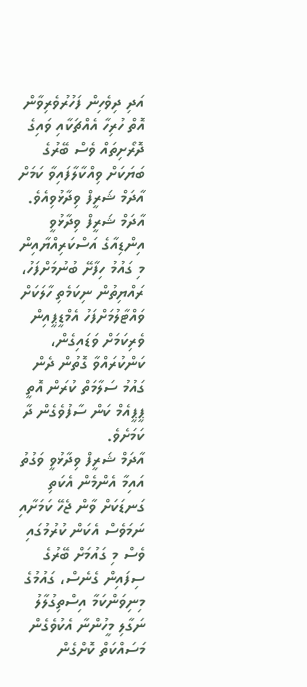އަދި ދިވެހިން ފަހުރުވެރިވާން އޮތް ހުރިހާ އެއްޗަކާއި ވައިގެ ދޮރޯށިތައް ވެސް ބޭރުގެ ބަޔަކަށް ވިއްކާލާފައިވާ ކަމަށް އާދަމް ޝަރީފް ވިދާޅުވިއެވެ.
އާދަމް ޝަރީފް ވިދާޅުވީ އިންޑިއާގެ އަސްކަރިއްޔާއިން މި ގައުމު ހިފާށޭ ބުނުމަށްފަހު، ރައްޔިތުން ނިކަމެތި ހާލަކަށް ވައްޓާލުމަށްފަހު އެމްޑީޕީއިން ވެރިކަމަށް ވަޑައިގެން، ކަންކުރައްވާ ގޮތުން ދެން ގައުމު ސަލާމަތް ކުރަން އޮތީ ޕީޕީއެމް ކަން ސާފުވެގެން ދާ ކަމަށެވެ.
އާދަމް ޝަރީފް ވިދާޅުވީ ވަގުތު އައިމާ އެންމެން އެކަތި ގަނޑަކަށް ވާން ޖެހޭ ކަމަށާއި ނަމަވެސް އެކަން ކުރުމުގައި ވެސް މި ގައުމަށް ބޭރުގެ ސިފައިން ގެނެސް، ގައުމުގެ މިނިވަންކަމާ އިސްތިގުލާލު ނަގާލި މީހުންނާ އެކުވެގެން މަސައްކަތް ކޮށްގެން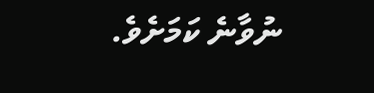ނުވާނެ ކަމަށެވެ.